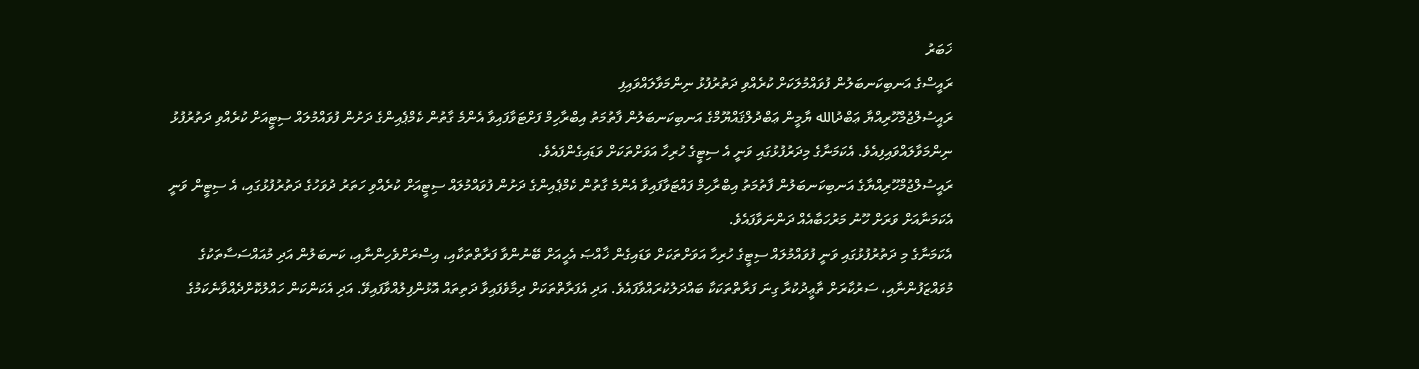ޚަބަރު
ރައީސްގެ އަނބިކަނބަލުން ފުވައްމުލަކަށް ކުރެއްވި ދަތުރުފުޅު ނިންމަވާލައްވައިފި
ރައީސުލްޖުމްހޫރިއްޔާ ޢަބްދުالله ޔާމީން ޢަބްދުލްޤައްޔޫމްގެ އަނބިކަނބަލުން ފާތުމަތު އިބްރާހިމް ފަށްޓަވާފައިވާ އެންމެ ގާތުން ކެމްޕެއިންގެ ދަށުން ފުވައްމުލައް ސިޓީއަށް ކުރެއްވި ދަތުރުފުޅު ނިންމަވާލައްވައިފިއެވެ. އެކަމަނާގެ މިދަރުފުޅުގައި ވަނީ އެ ސިޓީގެ ހުރިހާ އަވަށްތަކަށް ވަޑައިގެންފައެވެ.
ރައީސުލްޖުމްހޫރިއްޔާގެ އަނބިކަނބަލުން ފާތުމަތު އިބްރާހިމް ފައްޓަވާފައިވާ އެންމެ ގާތުން ކެމްޕެއިންގެ ދަށުން ފުވައްމުލައް ސިޓީއަށް ކުރެއްވި ހަތަރު ދުވަހުގެ ދަތުރުފުޅުގައި، އެ ސިޓީން ވަނީ އެކަމަނާއަށް ވަރަށް ހޫނު މަރުހަބާއެއް ދަންނަވާފައެވެ.
އެކަމަނާގެ މި ދަތުރުފުޅުގައި ވަނީ ފުވައްމުލައް ސިޓީގެ ހުރިހާ އަވަށްތަކަށް ވަޑައިގެން ޚާއްޞަ އެހީއަށް ބޭނުންވާ ފަރާތްތަކާއި، އިސްރަށްވެހިންނާއި، ކަނބަލުން އަދި މުއައްސަސާތަކުގެ މުވައްޒަފުންނާއި، ސަރުކާރަށް ތާޢީދުކުރާ ގިނަ ފަރާތްތަކަކާ ބައްދަލުކުރައްވާފައެވެ. އަދި އެފަރާތްތަކަށް ދިމާވެފައިވާ ދަތިތައް އޮޅުންފިލުއްވާފައިވޭ. އަދި އެކަންކަން ހައްލުކޮށްދެއްވާނެކަމުގެ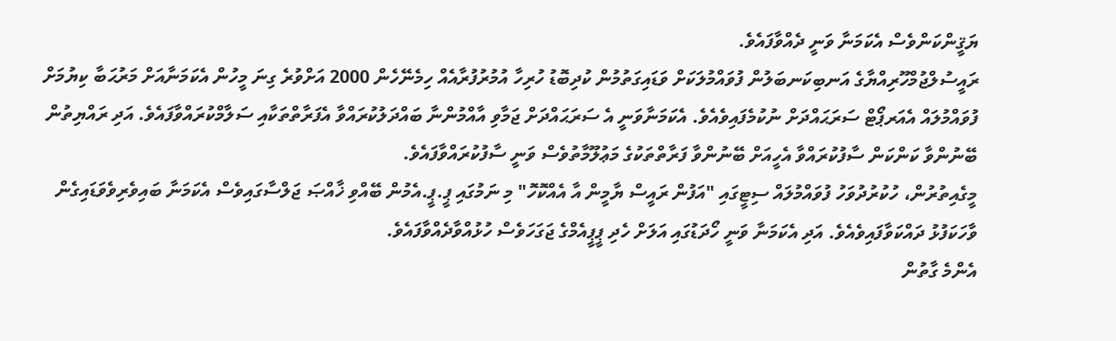ޔަޤީންކަންވެސް އެކަމަނާ ވަނީ ދެއްވާފައެވެ.
ރައީސުލްޖުމްހޫރިއްޔާގެ އަނބިކަނބަލުން ފުވައްމުލަކަށް ވަޑައިގަތުމުން ކުދިބޮޑު ހުރިހާ އުމުރުފުރާއެއް ހިމެނޭހެން 2000 އަށްވުރެ ގިނަ މީހުން އެކަމަނާއަށް މަރުޙަބާ ކިޔުމަށް ފުވައްމުލައް އެއަރޕޯޓް ސަރަޙައްދަށް ނުކުމެފައިވެއެވެ. އެކަމަނާވަނީ އެ ސަރަޙައްދަށް ޖަމާވި އާއްމުންނާ ބައްދަލުކުރައްވާ އެފަރާތްތަކާއި ސަލާމްކުރައްވާފައެވެ. އަދި ރައްޔިތުން ބޭނުންވާ ކަންކަން ސާފުކުރައްވާ އެހީއަށް ބޭނުންވާ ފަރާތްތަކުގެ މަޢުލޫމާތުވެސް ވަނީ ސާފުކުރައްވާފައެވެ.
މީގެއިތުރުން، ހުކުރުދުވަހު ފުވައްމުލައް ސިޓީގައި "އަފުން ރައީސް ޔާމީން އާ އެއްކޮހޮ" މި ނަމުގައި ޕީ.ޕީ.އެމުން ބޭއްވި ޚާއްޞަ ޖަލްސާގައިވެސް އެކަމަނާ ބައިވެރިވެވަޑައިގެން ވާހަކަފުޅު ދައްކަވާފައިވެއެވެ. އަދި އެކަމަނާ ވަނީ ހޯދަޑުގައި އަލަށް ހެދި ޕީޕީއެމްގެ ޖަގަހަވެސް ހުޅުއްވާދެއްވާފައެވެ.
އެންމެ ގާތުން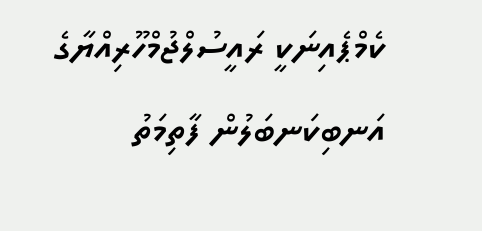ކެމްޕެއިނަކީ ރައީސުލްޖުމްހޫރިއްޔާގެ އަނބިކަނބަލުން ފާތިމަތު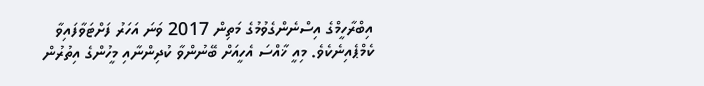އިބްރާހީމްގެ އިސްނެންގެވުމުގެ މަތިން 2017 ވަނަ އަހަރު ފަށްޓަވާފައިވާ ކެމްޕެއިނެކެވެ. މިއީ ޚާއްސަ އެހީއަށް ބޭނުންވާ ކުދިންނާއި މީހުންގެ އިތުރުން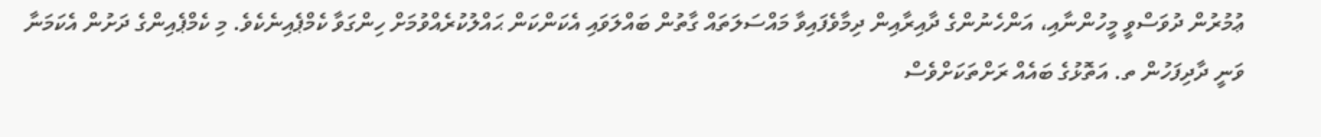ޢުމުރުން ދުވަސްވީ މީހުންނާއި، އަންހެނުންގެ ދާއިރާއިން ދިމާވެފައިވާ މައްސަލަތައް ގާތުން ބައްލަވައި އެކަންކަން ޙައްލުކުރެއްވުމަށް ހިންގަވާ ކެމްޕެއިނެކެވެ. މި ކެމްޕެއިންގެ ދަށުން އެކަމަނާ ވަނީ ދާދިފަހުން ތ. އަތޮޅުގެ ބައެއް ރަށްތަކަށްވެސް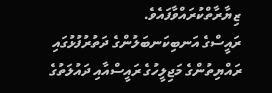ޒިޔާރާތްކުރައްވާފައެވެ.
ރައީސްގެ އަނބިކަނބަލުންގެ ދަތުރުފުޅުގައި ރައްޔިތުންގެ މަޖިލީހުގެ ރައީސްއާއި ދައުލަތުގެ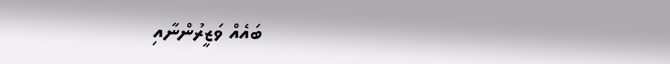ބައެއް ވަޒީރުންނާއި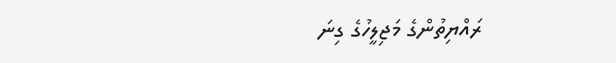ރައްޔިތުންގެ މަޖިލީހުގެ ގިނަ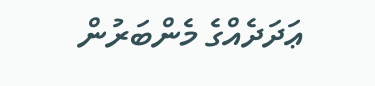ޢަދަދެއްގެ މެންބަރުން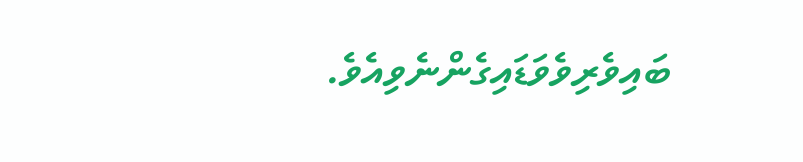ބައިވެރިވެވަޑައިގެންނެވިއެވެ.